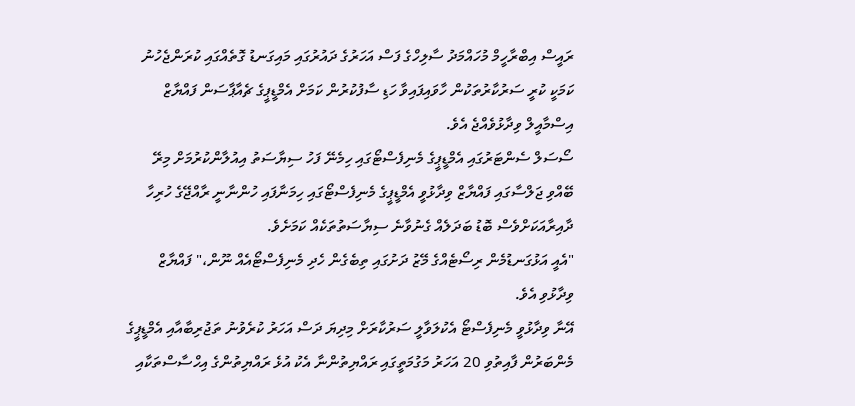ރައީސް އިބްރާހީމް މުހައްމަދު ސާލިހްގެ ފަސް އަހަރުގެ ދައުރުގައި މައިގަނޑު ގޮތެއްގައި ކުރަންޖެހުނު ކަމަކީ ކުރީ ސަރުކާރުތަކުން ހާވައިފައިވާ ހަޑި ސާފުކުރުން ކަމަށް އެމްޑީޕީގެ ޗެއާޕާސަން ފައްޔާޒް އިސްމާއީލް ވިދާޅުވެއްޖެ އެވެ.
ސޯސަލް ސެންޓަރުގައި އެމްޑީޕީގެ މެނިފެސްޓޯގައި ހިމެނޭ ފަހު ސިޔާސަތު އިއުލާންކުރުމަށް މިރޭ ބޭއްވި ޖަލްސާގައި ފައްޔާޒް ވިދާޅުވީ އެމްޑީޕީގެ މެނިފެސްޓޯގައި ހިމަނާފައި ހުންނާނީ ރާއްޖޭގެ ހުރިހާ ދާއިރާއަކަށްވެސް ބޮޑު ބަދަލެއް ގެނުވާނެ ސިޔާސަތުތަކެއް ކަމަށެވެ.
"އެއީ އަޅުގަނޑުމެން ރިސޯޓެއްގެ މޭޒު ދަށުގައި ތިބެގެން ހެދި މެނިފެސްޓޯއެއް ނޫން،" ފައްޔާޒް ވިދާޅުވި އެވެ.
އޭނާ ވިދާޅުވީ މެނިފެސްޓޯ އެކުލަވާލީ ސަރުކާރަށް މިދިޔަ ދަސް އަހަރު ކުރެވުނު ތަޖުރިބާއާއި އެމްޑީޕީގެ މެންބަރުން ފާއިތުވި 20 އަހަރު މަގުމަތީގައި ރައްޔިތުންނާ އެކު އުޅެ ރައްޔިތުންގެ އިހްސާސްތަކާއި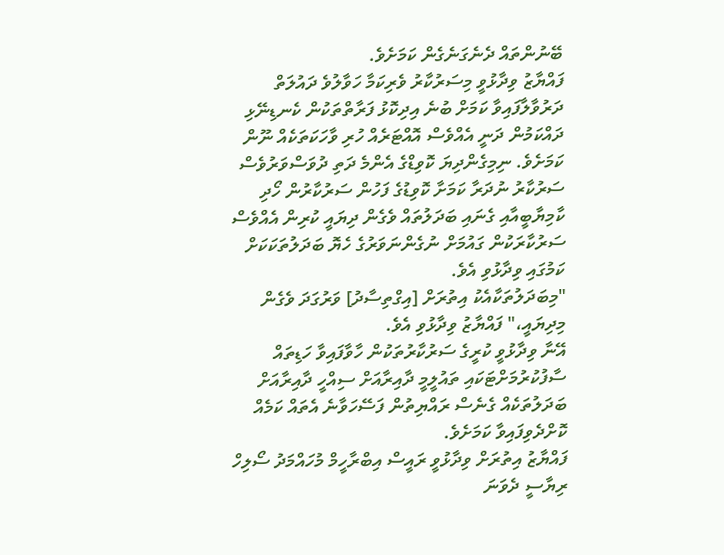ބޭނުންތައް ދެނެގަނެގެން ކަމަށެވެ.
ފައްޔާޒު ވިދާޅުވީ މިސަރުކާރު ވެރިކަމާ ހަވާލުވެ ދައުލަތް ދަރުވާލާފައިވާ ކަމަށް ބުނެ އިދިކޮޅު ފަރާތްތަކުން ކެނޑިނޭޅި ދައްކަމުން ދަނީ އެއްވެސް އޮއްޓަރެއް ހުރި ވާހަކަތަކެއް ނޫން ކަމަށެވެ. ނިމިގެންދިޔަ ކޮވިޑްގެ އެންމެ ދަތި ދުވަސްވަރުވެސް ސަރުކާރު ނުދަރާ ކަމަށާ ކޮވިޑުގެ ފަހުން ސަރުކާރުން ހޯދި ކާމިޔާބީއާއި ގެނައި ބަދަލުތައް ވެގެން ދިޔައީ ކުރިން އެއްވެސް ސަރުކާރަކުން ގައުމަށް ނުގެންނަވަރުގެ ހެޔޮ ބަދަލުތަކަކަށް ކަމުގައި ވިދާޅުވި އެވެ.
"މިބަދަލުތަކާއެކު އިތުރަށް [އިގްތިސާދު] ވަރުގަދަ ވެގެން މިދިޔައީ،" ފައްޔާޒު ވިދާޅުވި އެވެ.
އޭނާ ވިދާޅުވީ ކުރީގެ ސަރުކާރުތަކުން ހާވާފައިވާ ހަޑިތައް ސާފުކުރުމަށްޓަކައި ތައުލީމީ ދާއިރާއަށް ސިއްހީ ދާއިރާއަށް ބަދަލުތަކެއް ގެނެސް ރައްޔިތުން ފަސޭހަވާނެ އެތައް ކަމެއް ކޮށްދެވިފައިވާ ކަމަށެވެ.
ފައްޔާޒު އިތުރަށް ވިދާޅުވީ ރައީސް އިބްރާހީމް މުހައްމަދު ސޯލިހް ރިޔާސީ ދެވަނަ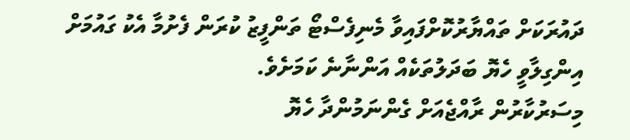ދައުރަކަށް ތައްޔާރުކޮށްފައިވާ މެނިފެސްޓޯ ތަންފީޒު ކުރަން ފެށުމާ އެކު ގައުމަށް އިންގިލާވީ ހެޔޮ ބަދަލުތަކެއް އަންނާނެ ކަމަށެވެ.
މިސަރުކާރުން ރާއްޖެއަށް ގެންނަމުންދާ ހެޔޮ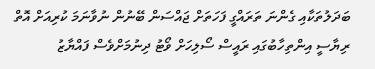ބަދަލުތަކާއި ގެންނަ ތަރައްގީ ފަހަތަށް ޖައްސަން ބޭނުން ނުވާނަމަ ކުރިއަށް އޮތް ރިޔާސީ އިންތިހާބުގައި ރައީސް ސޯލިހަށް ވޯޓު ދިނުމަށްވެސް ފައްޔާޒު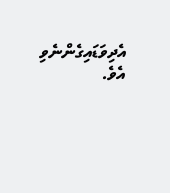އެދިވަޑައިގެންނެވި އެވެ.